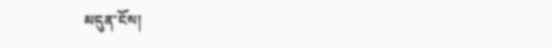མདུན་ངོས།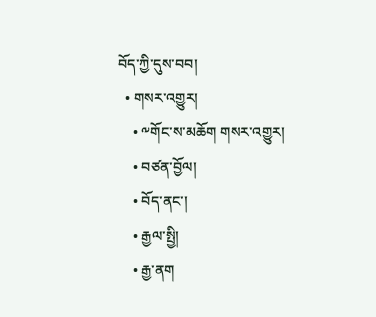བོད་ཀྱི་དུས་བབ།
  • གསར་འགྱུར།
    • ༸གོང་ས་མཆོག གསར་འགྱུར།
    • བཙན་བྱོལ།
    • བོད་ནང་།
    • རྒྱལ་སྤྱི།
    • རྒྱ་ནག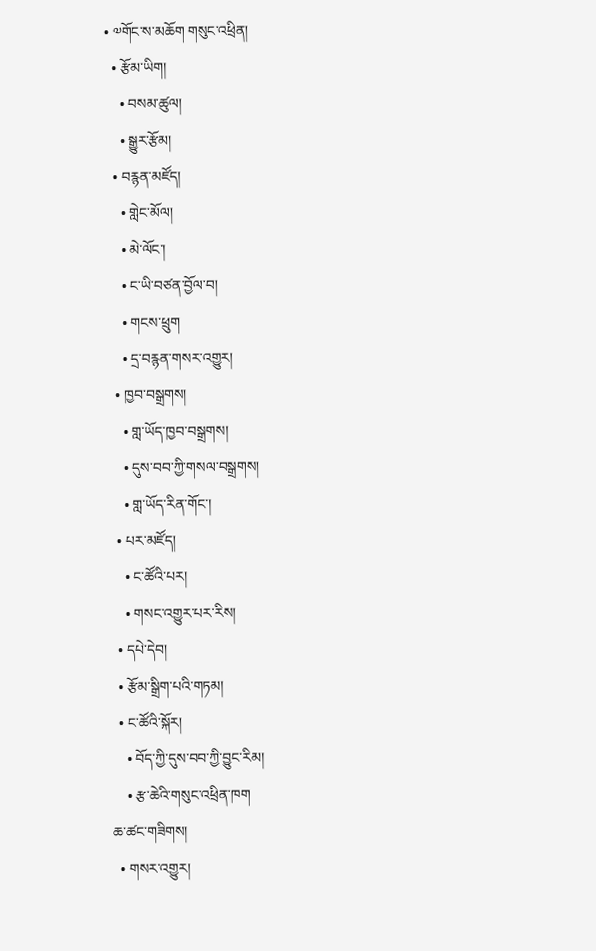• ༧གོང་ས་མཆོག གསུང་འཕྲིན།
  • རྩོམ་ཡིག།
    • བསམ་ཚུལ།
    • སྒྱུར་རྩོམ།
  • བརྙན་མཛོད།
    • གླེང་མོལ།
    • མེ་ལོང་།
    • ང་ཡི་བཙན་བྱོལ་བ།
    • གངས་ཕྲུག
    • དྲ་བརྙན་གསར་འགྱུར།
  • ཁྱབ་བསྒྲགས།
    • གླ་ཡོད་ཁྱབ་བསྒྲགས།
    • དུས་བབ་ཀྱི་གསལ་བསྒྲགས།
    • གླ་ཡོད་རིན་གོང་།
  • པར་མཛོད།
    • ང་ཚོའི་པར།
    • གསང་འགྱུར་པར་རིས།
  • དཔེ་དེབ།
  • རྩོམ་སྒྲིག་པའི་གཏམ།
  • ང་ཚོའི་སྐོར།
    • བོད་ཀྱི་དུས་བབ་ཀྱི་བྱུང་རིམ།
    • རྩ་ཆེའི་གསུང་འཕྲིན་ཁག
ཆ་ཚང་གཟིགས།
  • གསར་འགྱུར།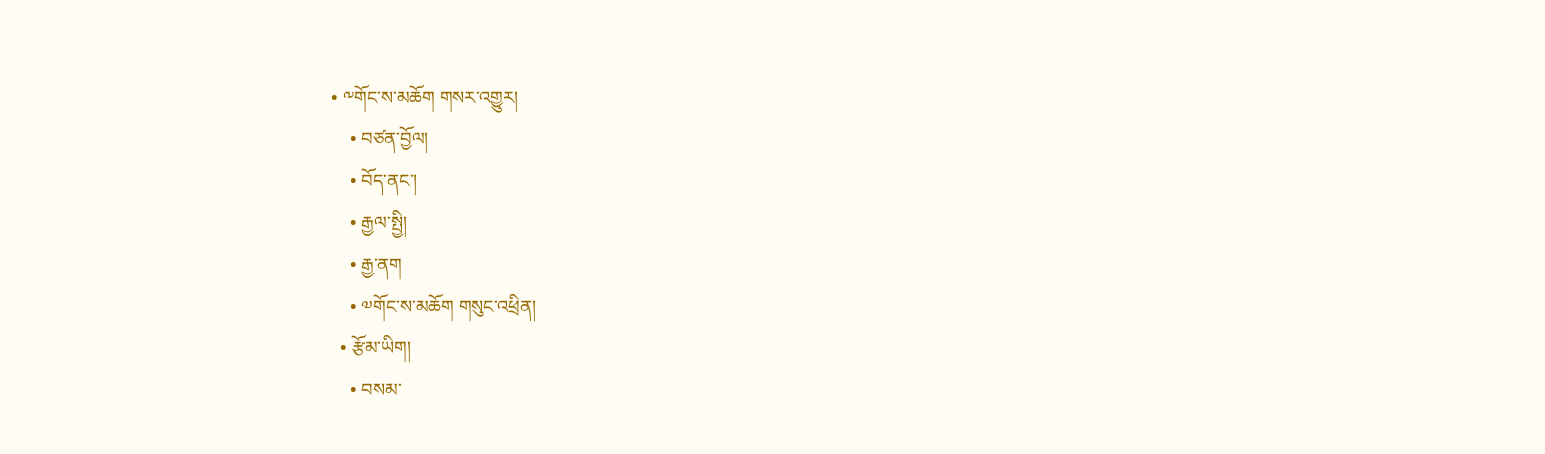• ༸གོང་ས་མཆོག གསར་འགྱུར།
    • བཙན་བྱོལ།
    • བོད་ནང་།
    • རྒྱལ་སྤྱི།
    • རྒྱ་ནག
    • ༧གོང་ས་མཆོག གསུང་འཕྲིན།
  • རྩོམ་ཡིག།
    • བསམ་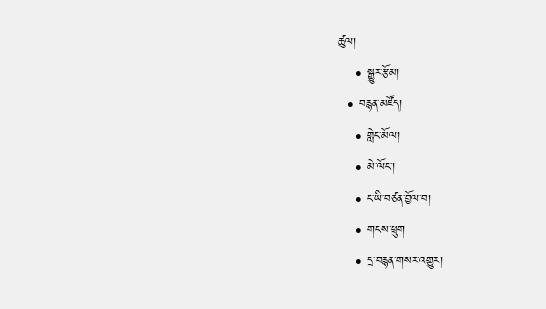ཚུལ།
    • སྒྱུར་རྩོམ།
  • བརྙན་མཛོད།
    • གླེང་མོལ།
    • མེ་ལོང་།
    • ང་ཡི་བཙན་བྱོལ་བ།
    • གངས་ཕྲུག
    • དྲ་བརྙན་གསར་འགྱུར།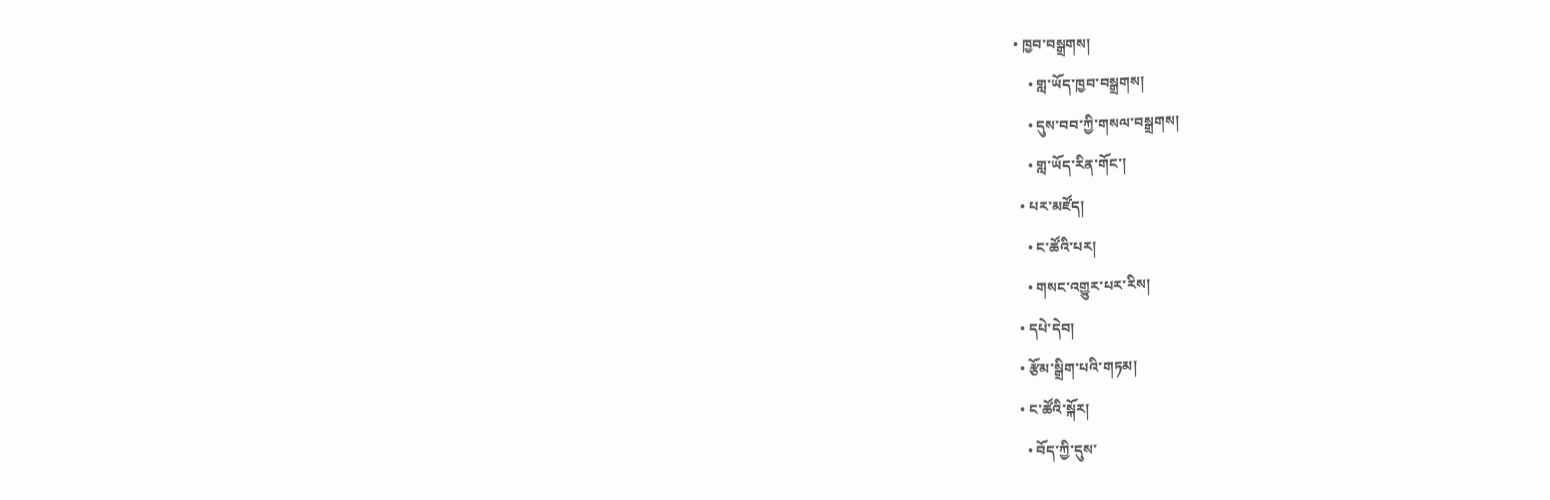• ཁྱབ་བསྒྲགས།
    • གླ་ཡོད་ཁྱབ་བསྒྲགས།
    • དུས་བབ་ཀྱི་གསལ་བསྒྲགས།
    • གླ་ཡོད་རིན་གོང་།
  • པར་མཛོད།
    • ང་ཚོའི་པར།
    • གསང་འགྱུར་པར་རིས།
  • དཔེ་དེབ།
  • རྩོམ་སྒྲིག་པའི་གཏམ།
  • ང་ཚོའི་སྐོར།
    • བོད་ཀྱི་དུས་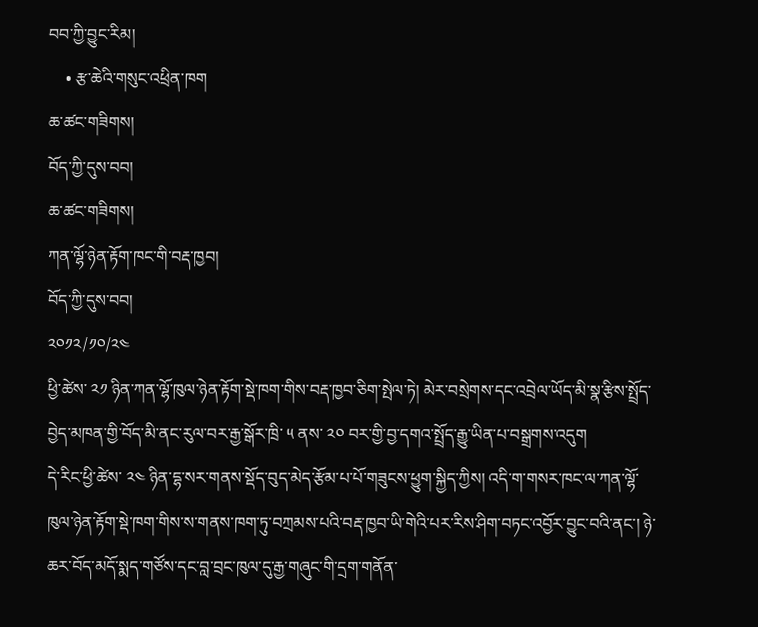བབ་ཀྱི་བྱུང་རིམ།
    • རྩ་ཆེའི་གསུང་འཕྲིན་ཁག
ཆ་ཚང་གཟིགས།
བོད་ཀྱི་དུས་བབ།
ཆ་ཚང་གཟིགས།
ཀན་ལྷོ་ཉེན་རྟོག་ཁང་གི་བརྡ་ཁྱབ།
བོད་ཀྱི་དུས་བབ།
༢༠༡༢/༡༠/༢༤
ཕྱི་ཚེས་ ༢༡ ཉིན་ཀན་ལྷོ་ཁུལ་ཉེན་རྟོག་སྡེ་ཁག་གིས་བརྡ་ཁྱབ་ཅིག་སྤེལ་ཏེ། མེར་བསྲེགས་དང་འབྲེལ་ཡོད་མི་སྣ་རྩིས་སྤྲོད་བྱེད་མཁན་གྱི་བོད་མི་ནང་རུལ་བར་རྒྱ་སྒོར་ཁྲི་ ༥ ནས་ ༢༠ བར་གྱི་བྱ་དགའ་སྤྲོད་རྒྱུ་ཡིན་པ་བསྒྲགས་འདུག
དེ་རིང་ཕྱི་ཚེས་ ༢༤ ཉིན་དྷ་སར་གནས་སྡོད་བུད་མེད་རྩོམ་པ་པོ་གཟུངས་ཕྱུག་སྐྱིད་ཀྱིས། འདི་ག་གསར་ཁང་ལ་ཀན་ལྷོ་ཁུལ་ཉེན་རྟོག་སྡེ་ཁག་གིས་ས་གནས་ཁག་ཏུ་བཀྲམས་པའི་བརྡ་ཁྱབ་ཡི་གེའི་པར་རིས་ཤིག་བཏང་འབྱོར་བྱུང་བའི་ནང་། ཉེ་ཆར་བོད་མདོ་སྨད་གཙོས་དང་བླ་བྲང་ཁུལ་དུ་རྒྱ་གཞུང་གི་དྲག་གནོན་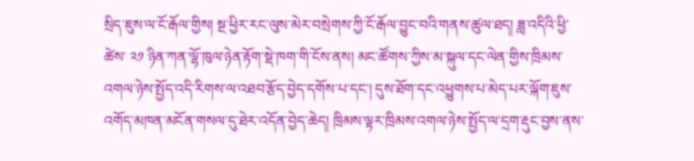སྲིད་ཇུས་ལ་ངོ་རྒོལ་གྱིས། སྔ་ཕྱིར་རང་ལུས་མེར་བསྲེགས་ཀྱི་ངོ་རྒོལ་བྱུང་བའི་གནས་ཚུལ་ཐད། ཟླ་འདིའི་ཕྱི་ཚེས་ ༢༡ ཉིན་ཀན་ལྷོ་ཁུལ་ཉེན་རྟོག་སྡེ་ཁག་གི་ངོས་ནས། མང་ཚོགས་ཀྱིས་མ་སྐུལ་དང་ལེན་གྱིས་ཁྲིམས་འགལ་ཉེས་སྤྱོད་འདི་རིགས་ལ་འཐབ་རྩོད་བྱེད་དགོས་པ་དང་། དུས་ཐོག་དང་འཕྱུགས་པ་མེད་པར་ལྐོག་ཇུས་འགོད་མཁན་མངོན་གསལ་དུ་ཐེར་འདོན་བྱེད་ཆེད། ཁྲིམས་ལྟར་ཁྲིམས་འགལ་ཉེས་སྤྱོད་ལ་དྲག་རྡུང་བྱས་ནས་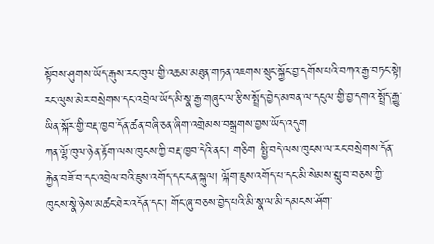སྟོབས་ཤུགས་ཡོད་རྒུས་རང་ཁུལ་གྱི་འཆམ་མཐུན་གཏན་འཇགས་སྲུང་སྐྱོང་བྱ་དགོས་པའི་བཀའ་རྒྱ་བཏང་སྟེ།  རང་ལུས་མེར་བསྲེགས་དང་འབྲེལ་ཡོད་མི་སྣ་རྒྱ་གཞུང་ལ་རྩིས་སྤྲོད་བྱེད་མཁན་ལ་དངུལ་གྱི་བྱ་དགའ་སྤྲོད་རྒྱུ་ཡིན་སྐོར་གྱི་བརྡ་ཁྱབ་དོན་ཚན་བཞི་ཅན་ཞིག་འགྲེམས་བསྒྲགས་བྱས་ཡོད་འདུག
ཀན་ལྷོ་ཁུལ་ཉེན་རྟོག་ལས་ཁུངས་ཀྱི་བརྡ་ཁྱབ་དེའི་ནང་། གཅིག སྤྱི་བདེ་ལས་ཁུངས་ལ་རང་བསྲེགས་དོན་རྐྱེན་བཟོ་བ་དང་འབྲེལ་བའི་ཇུས་འགོད་དང་ངན་སྐུལ། ལྐོག་ཇུས་འགོད་པ་དང་མི་སེམས་སླུ་བ་བཅས་ཀྱི་ཁུངས་སྣེ་ཉེས་མཚང་ཐེར་འདོན་དང་། གོང་ཞུ་བཅས་བྱེད་པའི་མི་སྣ་ལ་མི་དམངས་ཤོག་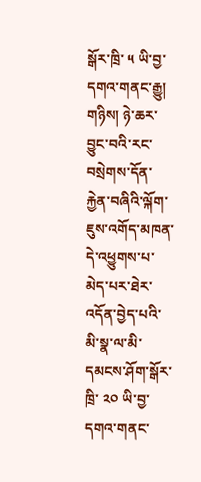སྒོར་ཁྲི་ ༥ ཡི་བྱ་དགའ་གནང་རྒྱུ།  གཉིས། ཉེ་ཆར་བྱུང་བའི་རང་བསྲེགས་དོན་རྐྱེན་བཞིའི་ལྐོག་ཇུས་འགོད་མཁན་དེ་འཕྱུགས་པ་མེད་པར་ཐེར་འདོན་བྱེད་པའི་མི་སྣ་ལ་མི་དམངས་ཤོག་སྒོར་ཁྲི་ ༢༠ ཡི་བྱ་དགའ་གནང་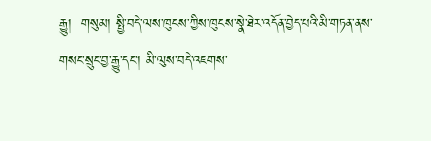རྒྱུ།  གསུམ། སྤྱི་བདེ་ལས་ཁུངས་ཀྱིས་ཁུངས་སྣེ་ཐེར་འདོན་བྱེད་པའི་མི་གཏན་ནས་གསང་སྲུང་བྱ་རྒྱུ་དང་། མི་ལུས་བདེ་འཇགས་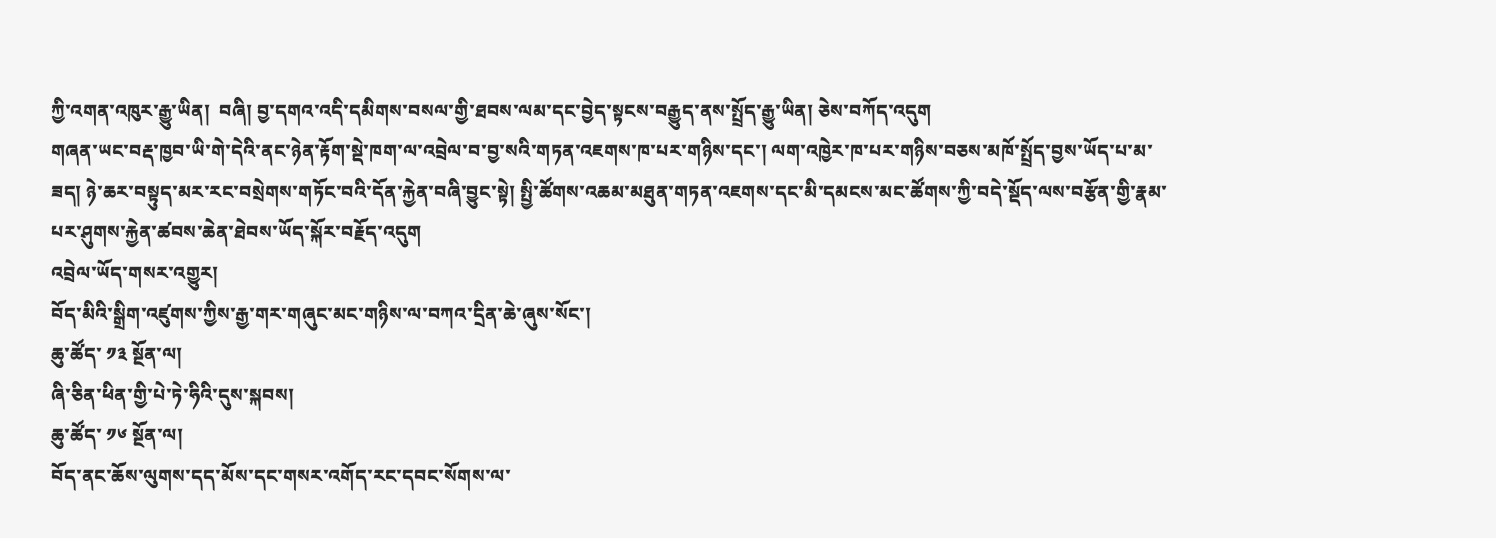ཀྱི་འགན་འཁུར་རྒྱུ་ཡིན།  བཞི། བྱ་དགའ་འདི་དམིགས་བསལ་གྱི་ཐབས་ལམ་དང་བྱེད་སྟངས་བརྒྱུད་ནས་སྤྲོད་རྒྱུ་ཡིན། ཅེས་བཀོད་འདུག
གཞན་ཡང་བརྡ་ཁྱབ་ཡི་གེ་དེའི་ནང་ཉེན་རྟོག་སྡེ་ཁག་ལ་འབྲེལ་བ་བྱ་སའི་གཏན་འཇགས་ཁ་པར་གཉིས་དང་། ལག་འཁྱེར་ཁ་པར་གཉིས་བཅས་མཁོ་སྤྲོད་བྱས་ཡོད་པ་མ་ཟད། ཉེ་ཆར་བསྟུད་མར་རང་བསྲེགས་གཏོང་བའི་དོན་རྐྱེན་བཞི་བྱུང་སྟེ། སྤྱི་ཚོགས་འཆམ་མཐུན་གཏན་འཇགས་དང་མི་དམངས་མང་ཚོགས་ཀྱི་བདེ་སྡོད་ལས་བརྩོན་གྱི་རྣམ་པར་ཤུགས་རྐྱེན་ཚབས་ཆེན་ཐེབས་ཡོད་སྐོར་བརྗོད་འདུག
འབྲེལ་ཡོད་གསར་འགྱུར།
བོད་མིའི་སྒྲིག་འཛུགས་ཀྱིས་རྒྱ་གར་གཞུང་མང་གཉིས་ལ་བཀའ་དྲིན་ཆེ་ཞུས་སོང་།
ཆུ་ཚོད་ ༡༣ སྔོན་ལ།
ཞི་ཅིན་ཕིན་གྱི་པེ་ཏེ་ཧིའི་དུས་སྐབས།
ཆུ་ཚོད་ ༡༦ སྔོན་ལ།
བོད་ནང་ཆོས་ལུགས་དད་མོས་དང་གསར་འགོད་རང་དབང་སོགས་ལ་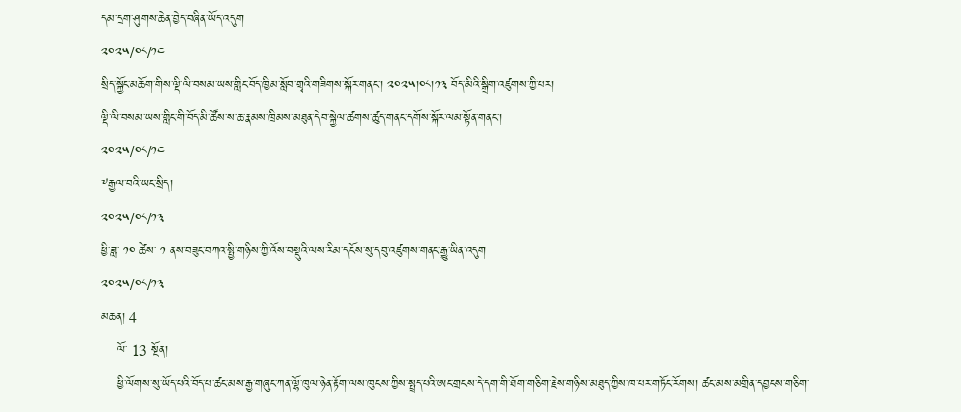དམ་དྲག་ཤུགས་ཆེན་བྱེད་བཞིན་ཡོད་འདུག
༢༠༢༥/༠༨/༡༤
སྲིད་སྐྱོང་མཆོག་གིས་ལྡི་ལི་བསམ་ཡས་གླིང་བོད་ཁྱིམ་སློབ་གྲྭའི་གཟིགས་སྐོར་གནང་། ༢༠༢༥།༠༨།༡༣ བོད་མིའི་སྒྲིག་འཛུགས་ཀྱི་པར།
ལྡི་ལི་བསམ་ཡས་གླིང་གི་བོད་མི་ཚོས་ས་ཆ་རྣམས་ཁྲིམས་མཐུན་དེབ་སྐྱེལ་ཚགས་ཚུད་གནང་དགོས་སྐོར་ལམ་སྟོན་གནང་།
༢༠༢༥/༠༨/༡༤
༸རྒྱལ་བའི་ཡང་སྲིད།
༢༠༢༥/༠༨/༡༣
ཕྱི་ཟླ་ ༡༠ ཚེས་ ༡ ནས་བཟུང་བཀའ་སྤྱི་གཉིས་ཀྱི་འོས་བསྡུའི་ལས་རིམ་དངོས་སུ་དབུ་འཛུགས་གནང་རྒྱུ་ཡིན་འདུག
༢༠༢༥/༠༨/༡༣
མཆན། 4
    ལོ་ 13 སྔོན།
    ཕྱི་ལོགས་སུ་ཡོད་པའི་བོད་པ་ཚང་མས་རྒྱ་གཞུང་ཀན་ལྷོ་ཁུལ་ཉེན་རྟོག་ལས་ཁུངས་ཀྱིས་སྤྲད་པའི་ཨང་གྲངས་དེ་དག་གི་ཐོག་གཅིག་རྗེས་གཉིས་མཐུད་ཀྱིས་ཁ་པར་གཏོང་རོགས། ཚང་མས་མགྲིན་དབྱངས་གཅིག་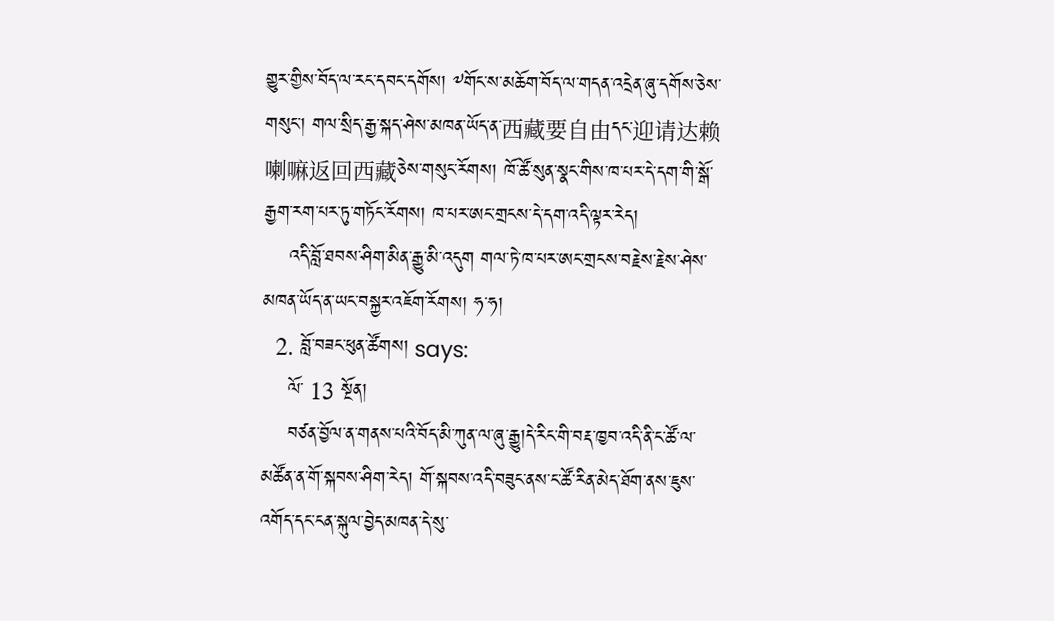གྱུར་གྱིས་བོད་ལ་རང་དབང་དགོས། ༸གོང་ས་མཆོག་བོད་ལ་གདན་འདྲེན་ཞུ་དགོས་ཅེས་གསུང་། གལ་སྲིད་རྒྱ་སྐད་ཤེས་མཁན་ཡོད་ན་西藏要自由དང་迎请达赖喇嘛返回西藏ཅེས་གསུང་རོགས། ཁོ་ཚོ་སུན་སྣང་གིས་ཁ་པར་དེ་དག་གི་སྒོ་རྒྱག་རག་པར་ཏུ་གཏོང་རོགས། ཁ་པར་ཨང་གྲངས་དེ་དག་འདི་ལྟར་རེད།
    འདི་བློ་ཐབས་ཤིག་མིན་རྒྱུ་མི་འདུག གལ་ཏེ་ཁ་པར་ཨང་གྲངས་བརྗེས་རྗེས་ཤེས་མཁན་ཡོད་ན་ཡང་བསྐྱར་འཇོག་རོགས། ཧ་ཧ།
  2. བློ་བཟང་ཕུན་ཚོགས། says:
    ལོ་ 13 སྔོན།
    བཙན་བྱོལ་ན་གནས་པའི་བོད་མི་ཀུན་ལ་ཞུ་རྒྱུ།དེ་རིང་གི་བརྡ་ཁྱབ་འདི་ནི་ང་ཚོ་ལ་མཚོན་ན་གོ་སྐབས་ཤིག་རེད། གོ་སྐབས་འདི་བཟུང་ནས་ང་ཚོ་རིན་མེད་ཐོག་ནས་ཇུས་འགོད་དང་ངན་སྐུལ་བྱེད་མཁན་དེ་སུ་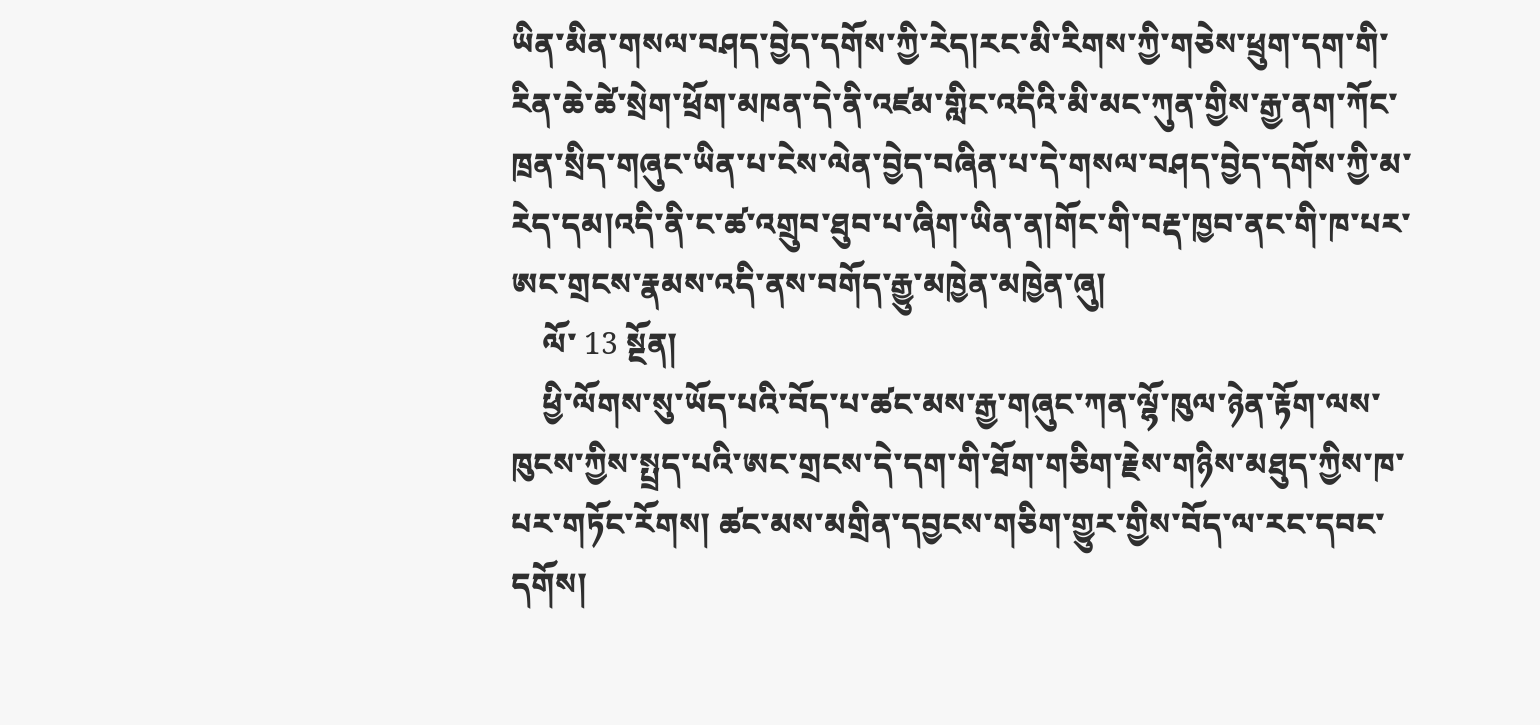ཡིན་མིན་གསལ་བཤད་བྱེད་དགོས་ཀྱི་རེད།རང་མི་རིགས་ཀྱི་གཅེས་ཕྲུག་དག་གི་རིན་ཆེ་ཚེ་སྲེག་ཕྲོག་མཁན་དེ་ནི་འཛམ་གླིང་འདིའི་མི་མང་ཀུན་གྱིས་རྒྱ་ནག་ཀོང་ཁྲན་སྲིད་གཞུང་ཡིན་པ་ངེས་ལེན་བྱེད་བཞིན་པ་དེ་གསལ་བཤད་བྱེད་དགོས་ཀྱི་མ་རེད་དམ།འདི་ནི་ང་ཚ་འགྲུབ་ཐུབ་པ་ཞིག་ཡིན་ན།གོང་གི་བརྡ་ཁྱབ་ནང་གི་ཁ་པར་ཨང་གྲངས་རྣམས་འདི་ནས་བགོད་རྒྱུ་མཁྱེན་མཁྱེན་ཞུ།
    ལོ་ 13 སྔོན།
    ཕྱི་ལོགས་སུ་ཡོད་པའི་བོད་པ་ཚང་མས་རྒྱ་གཞུང་ཀན་ལྷོ་ཁུལ་ཉེན་རྟོག་ལས་ཁུངས་ཀྱིས་སྤྲད་པའི་ཨང་གྲངས་དེ་དག་གི་ཐོག་གཅིག་རྗེས་གཉིས་མཐུད་ཀྱིས་ཁ་པར་གཏོང་རོགས། ཚང་མས་མགྲིན་དབྱངས་གཅིག་གྱུར་གྱིས་བོད་ལ་རང་དབང་དགོས།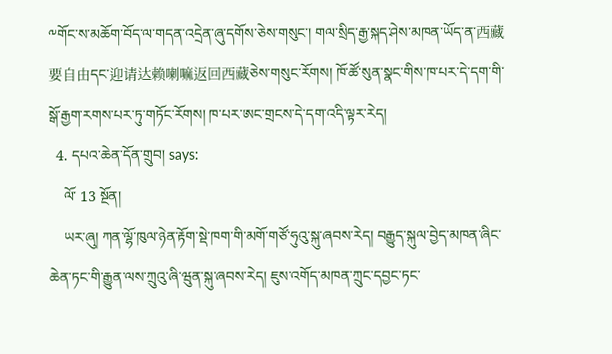༸གོང་ས་མཆོག་བོད་ལ་གདན་འདྲེན་ཞུ་དགོས་ཅེས་གསུང་། གལ་སྲིད་རྒྱ་སྐད་ཤེས་མཁན་ཡོད་ན་西藏要自由དང་迎请达赖喇嘛返回西藏ཅེས་གསུང་རོགས། ཁོ་ཚོ་སུན་སྣང་གིས་ཁ་པར་དེ་དག་གི་སྒོ་རྒྱག་རགས་པར་ཏུ་གཏོང་རོགས། ཁ་པར་ཨང་གྲངས་དེ་དག་འདི་ལྟར་རེད།
  4. དཔའ་ཆེན་དོན་གྲུབ། says:
    ལོ་ 13 སྔོན།
    ཡར་ཞུ། ཀན་ལྷོ་ཁུལ་ཉེན་རྟོག་སྡེ་ཁག་གི་མགོ་གཙོ་ཧུའུ་སྐུ་ཞབས་རེད། བརྒྱུད་སྐུལ་བྱེད་མཁན་ཞིང་ཆེན་ཏང་གི་རྒྱུན་ལས་ཀྲུའུ་ཞི་ཝུན་སྐུ་ཞབས་རེད། ཇུས་འགོད་མཁན་ཀྲུང་དབྱང་ཏང་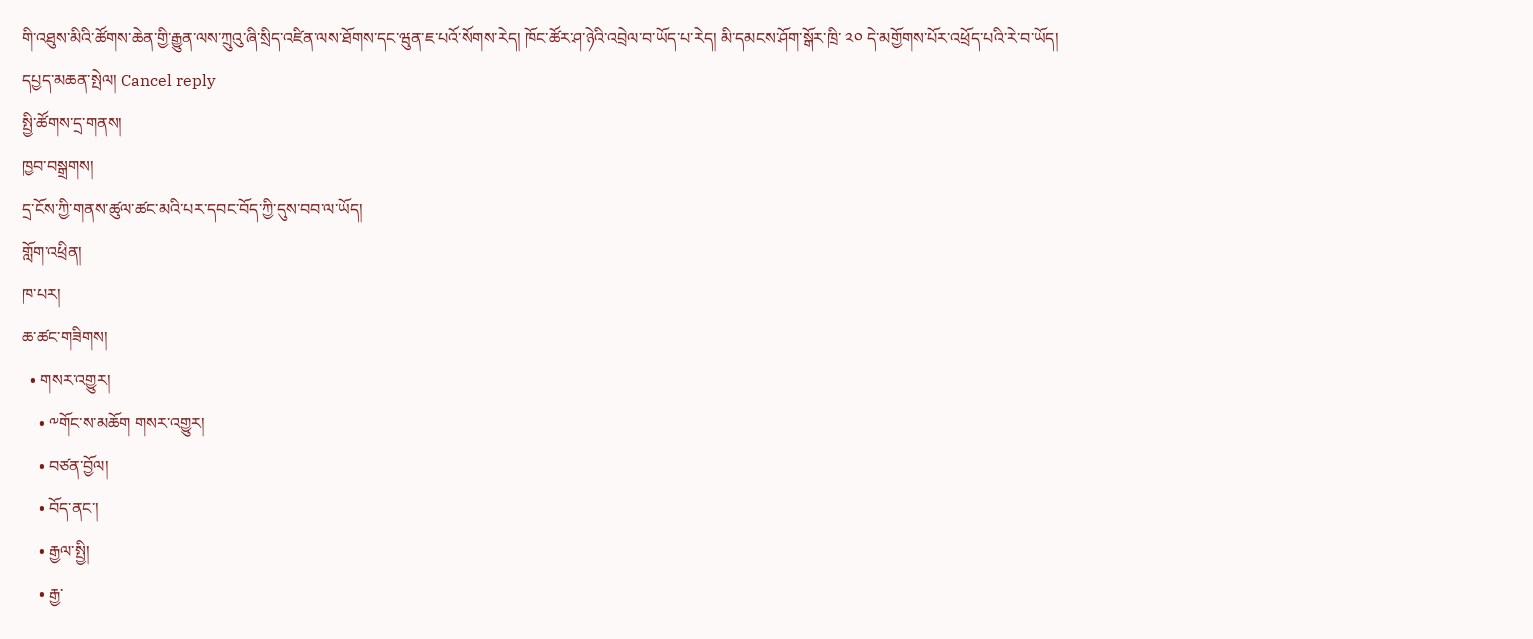གི་འཐུས་མིའི་ཚོགས་ཆེན་གྱི་རྒྱུན་ལས་ཀྲུའུ་ཞི་སྲིད་འཛིན་ལས་ཐོགས་དང་ཝུན་ཇ་པའོ་སོགས་རེད། ཁོང་ཚོར་ཤ་ཉེའི་འབྲེལ་བ་ཡོད་པ་རེད། མི་དམངས་ཤོག་སྒོར་ཁྲི་ ༢༠ དེ་མགྱོགས་པོར་འཕྲོད་པའི་རེ་བ་ཡོད།
དཔྱད་མཆན་སྤེལ། Cancel reply
སྤྱི་ཚོགས་དྲ་གནས།
ཁྱབ་བསྒྲགས།
དྲ་ངོས་ཀྱི་གནས་ཚུལ་ཚང་མའི་པར་དབང་བོད་ཀྱི་དུས་བབ་ལ་ཡོད།
གློག་འཕྲིན།
ཁ་པར།
ཆ་ཚང་གཟིགས།
  • གསར་འགྱུར།
    • ༸གོང་ས་མཆོག གསར་འགྱུར།
    • བཙན་བྱོལ།
    • བོད་ནང་།
    • རྒྱལ་སྤྱི།
    • རྒྱ་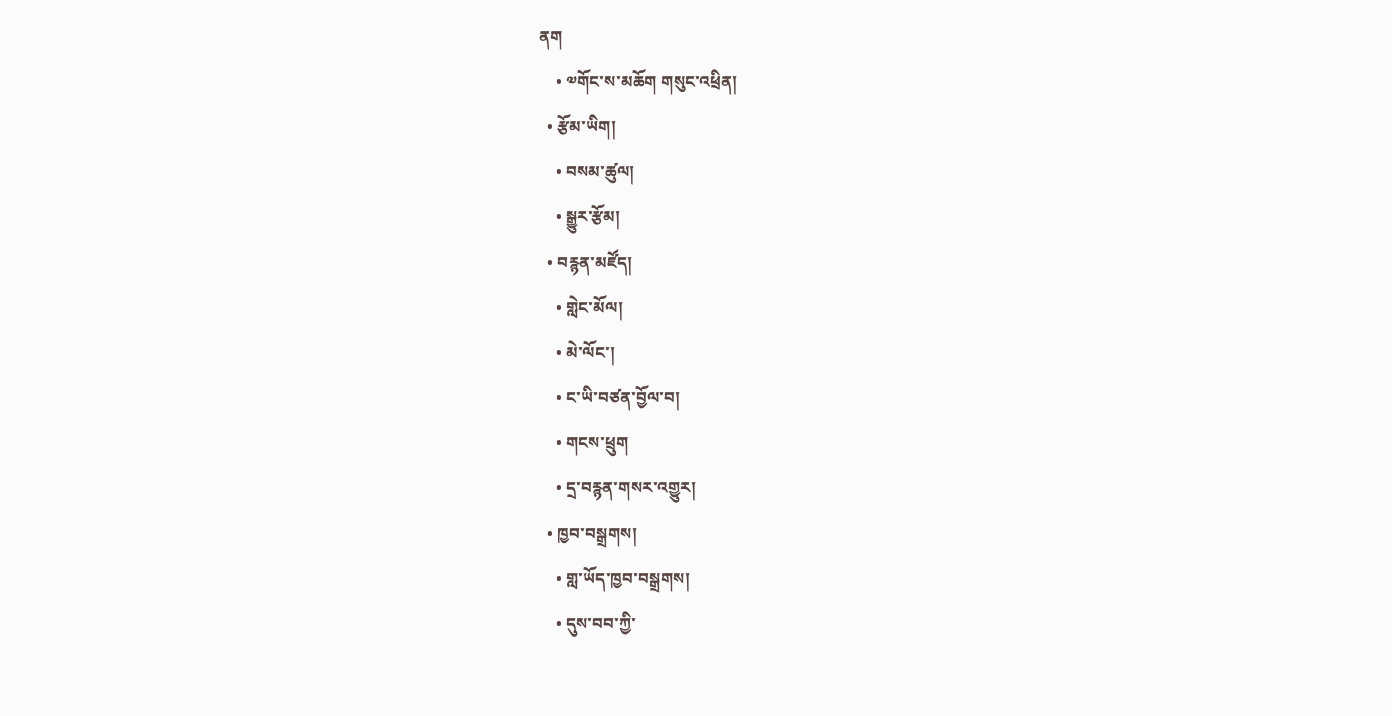ནག
    • ༧གོང་ས་མཆོག གསུང་འཕྲིན།
  • རྩོམ་ཡིག།
    • བསམ་ཚུལ།
    • སྒྱུར་རྩོམ།
  • བརྙན་མཛོད།
    • གླེང་མོལ།
    • མེ་ལོང་།
    • ང་ཡི་བཙན་བྱོལ་བ།
    • གངས་ཕྲུག
    • དྲ་བརྙན་གསར་འགྱུར།
  • ཁྱབ་བསྒྲགས།
    • གླ་ཡོད་ཁྱབ་བསྒྲགས།
    • དུས་བབ་ཀྱི་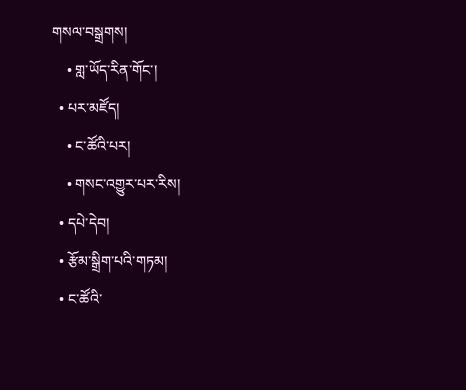གསལ་བསྒྲགས།
    • གླ་ཡོད་རིན་གོང་།
  • པར་མཛོད།
    • ང་ཚོའི་པར།
    • གསང་འགྱུར་པར་རིས།
  • དཔེ་དེབ།
  • རྩོམ་སྒྲིག་པའི་གཏམ།
  • ང་ཚོའི་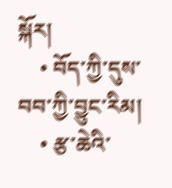སྐོར།
    • བོད་ཀྱི་དུས་བབ་ཀྱི་བྱུང་རིམ།
    • རྩ་ཆེའི་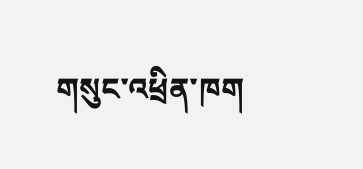གསུང་འཕྲིན་ཁག